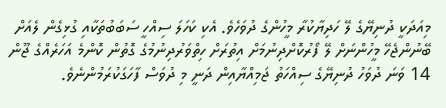މިއަދަކީ ދުނިޔޭގެ ލޭ ހަދިޔާކުރާ މީހުންގެ ދުވަހެވެ. އެކި ކަހަލަ ސިއްހީ ސަބަބުތަކާއި ގުޅިގެން ލެއަށް ބޭނުންޖެހޭ މީހުންނަށް ލޭ ފޯރުކޮށްދިނުމަށް އިތުރަށް ހިތްވަރުދިނުމުގެ ގޮތުން ކޮންމެ އަހަރެއްގެ ޖޫން 14 ވަނަ ދުވަހު ދުނިޔޭގެ ސިއްހަތު ޖަމިއްޔާއިން ދަނީ މި ދުވަސް ފާހަގަކުރަމުންނެވެ.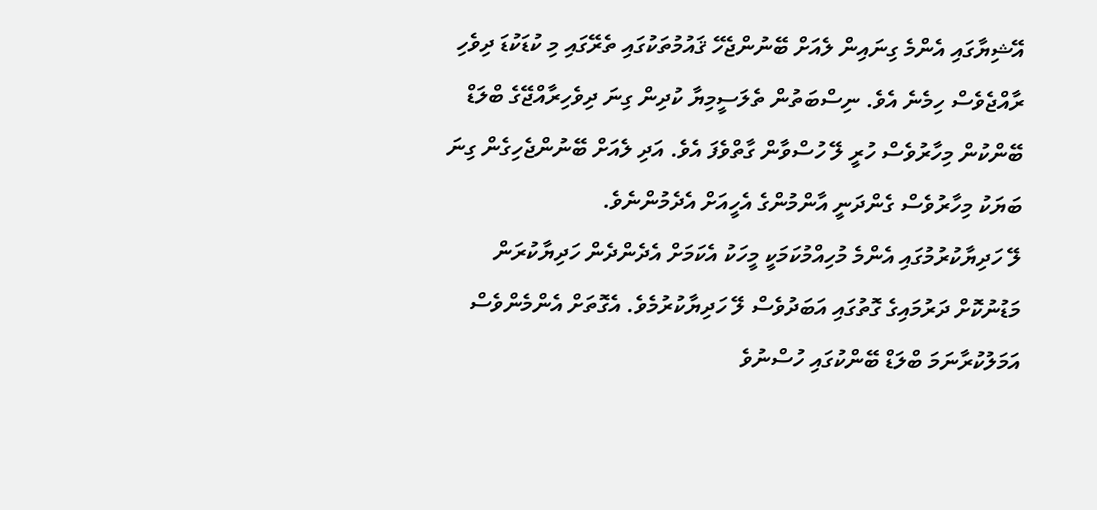އޭޝިޔާގައި އެންމެ ގިނައިން ލެއަށް ބޭނުންޖެހޭ ޤައުމުތަކުގައި ތެރޭގައި މި ކުޑަކުޑަ ދިވެހި ރާއްޖެވެސް ހިމެނެ އެވެ. ނިސްބަތުން ތެލަސީމިޔާ ކުދިން ގިނަ ދިވެހިރާއްޖޭގެ ބްލަޑް ބޭންކުން މިހާރުވެސް ހުރީ ލޭ ހުސްވާން ގާތްވެފަ އެވެ. އަދި ލެއަށް ބޭނުންޖެހިގެން ގިނަ ބަޔަކު މިހާރުވެސް ގެންދަނީ އާންމުންގެ އެހީއަށް އެދެމުންނެވެ.
ލޭ ހަދިޔާކުރުމުގައި އެންމެ މުހިއްމުކަމަކީ މީހަކު އެކަމަށް އެދެންދެން ހަދިޔާކުރަން މަޑުނުކޮށް ދަރުމައިގެ ގޮތުގައި އަބަދުވެސް ލޭ ހަދިޔާކުރުމެވެ. އެގޮތަށް އެންމެންވެސް އަމަލުކުރާނަމަ ބްލަޑް ބޭންކުގައި ހުސްނުވެ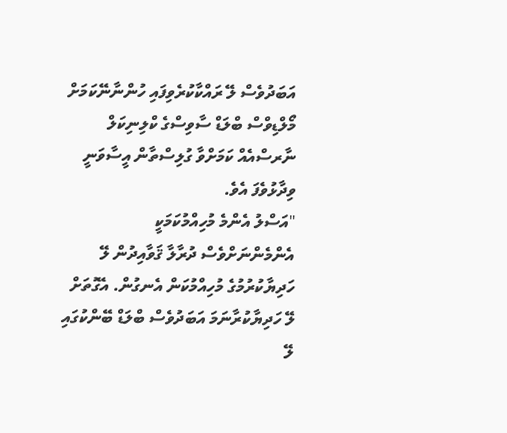އަބަދުވެސް ލޭ ރައްކާކުރެވިފައި ހުންނާނޭކަމަށް މޯލްޑިވްސް ބްލަޑް ސާވިސްގެ ކްލިނިކަލް ނާރސްއެއް ކަމަށްވާ ގުލިސްތާން އީސާވަނީ ވިދާޅުވެފަ އެވެ.
"އަސްލު އެންމެ މުހިއްމުކަމަކީ އެންމެންނަށްވެސް ދުރާލާ ޤަވާއިދުން ލޭ ހަދިޔާކުރުމުގެ މުހިއްމުކަން އެނގުން. އެގޮތަށް ލޭ ހަދިޔާކުރާނަމަ އަބަދުވެސް ބްލަޑް ބޭންކުގައި ލޭ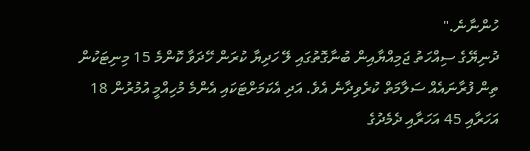ހުންނާނެ."
ދުނިޔޭގެ ސިއްހަތު ޖަމިއްޔާއިން ބުނާގޮތުގައި ލޭ ހަދިޔާ ކުރަން ހޭދަވާ ކޮންމެ 15 މިނިޓަކުން ތިން ފުރާނައެއް ސަލާމަތް ކުރެވިދާނެ އެވެ. އަދި އެކަމަށްޓަކައި އެންމެ މުހިއްމީ އުމުރުން 18 އަހަރާއި 45 އަހަރާއި ދެމެދުގެ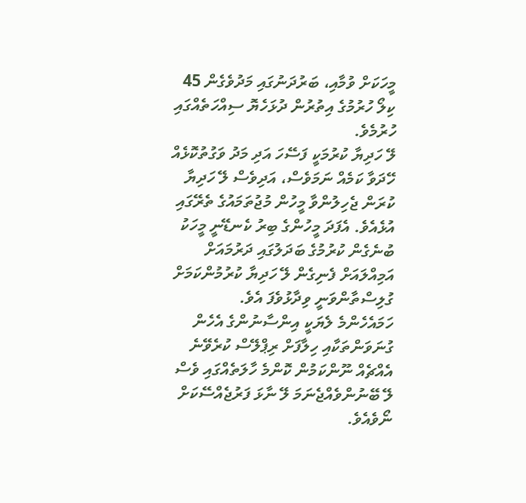މީހަކަށް ވުމާއި، ބަރުދަނުގައި މަދުވެގެން 45 ކިލޯ ހުރުމުގެ އިތުރުން ދުޅަހެޔޮ ސިއްހަތެއްގައި ހުރުމެވެ.
ލޭ ހަދިޔާ ކުރުމަކީ ފަސޭހަ އަދި މަދު ވަގުތުކޮޅެއް ހޭދަވާ ކަމެއް ނަމަވެސް، އަދިވެސް ލޭ ހަދިޔާ ކުރަން ޖެހިލުންވާ މީހުން މުޖުތަމައުގެ ތެރޭގައި އުޅެއެވެ. އެފަދަ މީހުންގެ ބިރު ކެނޑޭނީ މީހަކު ބުނެގެން ކުރުމުގެ ބަދަލުގައި ދަރުމައަށް އަމިއްލައަށް ފެނިގެން ލޭ ހަދިޔާ ކުރުމުންކަމަށް ގުލިސްތާންވަނީ ވިދާޅުވެފަ އެވެ.
ހަމައެހެންމެ ލެޔަކީ އިންސާނުންގެ އެހެން ގުނަވަންތަކާއި ހިލާފަށް ރިޕްލޭސް ކުރެވޭނެ އެއްޗެއް ނޫންކަމުން ކޮންމެ ހާލަތެއްގައި ވެސް ލޭ ބޭނުންވެއްޖެނަމަ ލޭ ނާޅަ ފަރުޖެއްސޭކަށް ނޯވެއެވެ.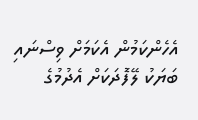އެހެންކަމުން އެކަމަށް ވިސްނައި ބަޔަކު ލޭފޮދަކަށް އެދުމުގެ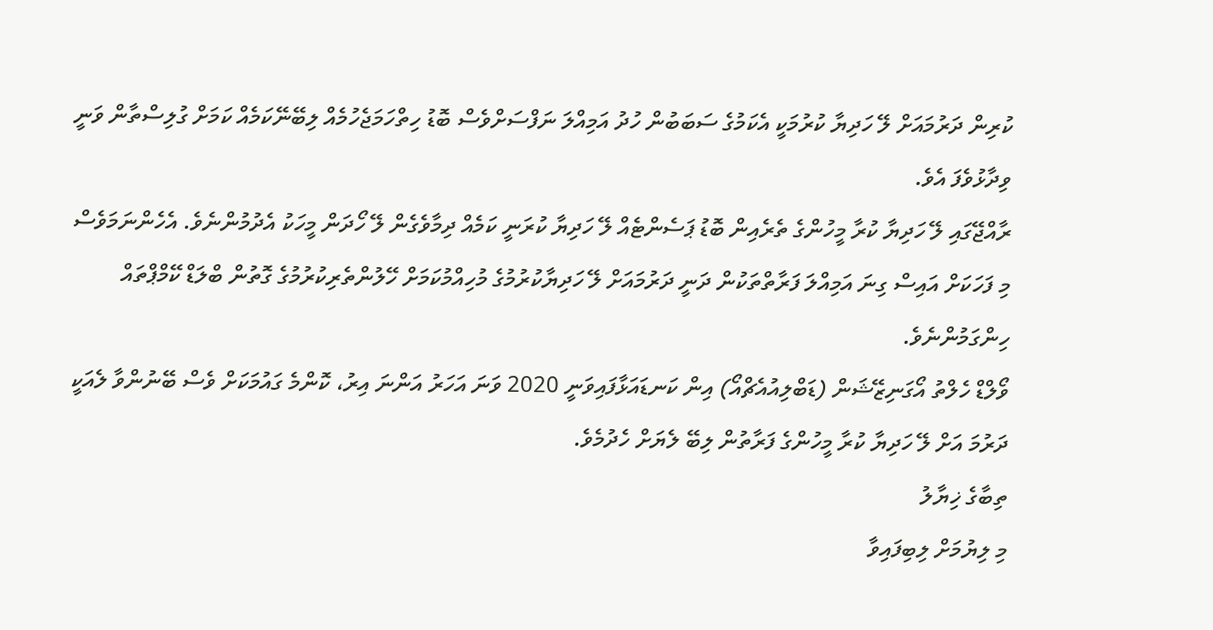ކުރިން ދަރުމައަށް ލޭ ހަދިޔާ ކުރުމަކީ އެކަމުގެ ސަބަބުން ހުދު އަމިއްލަ ނަފްސަށްވެސް ބޮޑު ހިތްހަމަޖެހުމެއް ލިބޭނޭކަމެއް ކަމަށް ގުލިސްތާން ވަނީ ވިދާޅުވެފަ އެވެ.
ރާއްޖޭގައި ލޭ ހަދިޔާ ކުރާ މީހުންގެ ތެރެއިން ބޮޑު ޕަސެންޓެއް ލޭ ހަދިޔާ ކުރަނީ ކަމެއް ދިމާވެގެން ލޭ ހޯދަން މީހަކު އެދުމުންނެވެ. އެހެންނަމަވެސް މި ފަހަކަށް އައިސް ގިނަ އަމިއްލަ ފަރާތްތަކުން ދަނީ ދަރުމައަށް ލޭ ހަދިޔާކުރުމުގެ މުހިއްމުކަމަށް ހޭލުންތެރިކުރުމުގެ ގޮތުން ބްލަޑް ކޭމްޕްތައް ހިންގަމުންނެވެ.
ވޯލްޑް ހެލްތު އޯގަނިޒޭޝަން (ޑަބްލިއުއެޗްއޯ) އިން ކަނޑައަޅާފައިވަނީ 2020 ވަނަ އަހަރު އަންނަ އިރު، ކޮންމެ ގައުމަކަށް ވެސް ބޭނުންވާ ލެއަކީ ދަރުމަ އަށް ލޭ ހަދިޔާ ކުރާ މީހުންގެ ފަރާތުން ލިބޭ ލެޔަށް ހެދުމެވެ.
ތިބާގެ ޚިޔާލު
މި ލިޔުމަށް ލިބިފައިވާ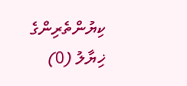ކިޔުންތެރިންގެ ޚިޔާލު (0)